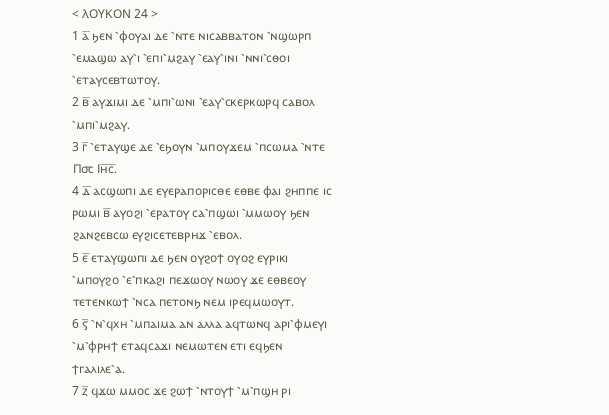< ⲖⲞⲨⲔⲞⲚ 24 >
1 ⲁ̅ ϧⲉⲛ ⳿ⲫⲟⲩⲁⲓ ⲇⲉ ⳿ⲛⲧⲉ ⲛⲓⲥⲁⲃⲃⲁⲧⲟⲛ ⳿ⲛϣⲱⲣⲡ ⳿ⲉⲙⲁϣⲱ ⲁⲩ⳿ⲓ ⳿ⲉⲡⲓ⳿ⲙϩⲁⲩ ⳿ⲉⲁⲩ⳿ⲓⲛⲓ ⳿ⲛⲛⲓ⳿ⲥⲑⲟⲓ ⳿ⲉⲧⲁⲩⲥⲉⲃⲧⲱⲧⲟⲩ.
2 ⲃ̅ ⲁⲩϫⲓⲙⲓ ⲇⲉ ⳿ⲙⲡⲓ⳿ⲱⲛⲓ ⳿ⲉⲁⲩ⳿ⲥⲕⲉⲣⲕⲱⲣϥ ⲥⲁⲃⲟⲗ ⳿ⲙⲡⲓ⳿ⲙϩⲁⲩ.
3 ⲅ̅ ⳿ⲉⲧⲁⲩϣⲉ ⲇⲉ ⳿ⲉϧⲟⲩⲛ ⳿ⲙⲡⲟⲩϫⲉⲙ ⳿ⲡⲥⲱⲙⲁ ⳿ⲛⲧⲉ Ⲡ⳪ Ⲓⲏ̅ⲥ̅.
4 ⲇ̅ ⲁⲥϣⲱⲡⲓ ⲇⲉ ⲉⲩⲉⲣⲁⲡⲟⲣⲓⲥⲑⲉ ⲉⲑⲃⲉ ⲫⲁⲓ ϩⲏⲡⲡⲉ ⲓⲥ ⲣⲱⲙⲓ ⲃ̅ ⲁⲩⲟϩⲓ ⳿ⲉⲣⲁⲧⲟⲩ ⲥⲁ⳿ⲡϣⲱⲓ ⳿ⲙⲙⲱⲟⲩ ϧⲉⲛ ϩⲁⲛϩⲉⲃⲥⲱ ⲉⲩϩⲓⲥⲉⲧⲉⲃⲣⲏϫ ⳿ⲉⲃⲟⲗ.
5 ⲉ̅ ⲉⲧⲁⲩϣⲱⲡⲓ ⲇⲉ ϧⲉⲛ ⲟⲩϩⲟϯ ⲟⲩⲟϩ ⲉⲩⲣⲓⲕⲓ ⳿ⲙⲡⲟⲩϩⲟ ⳿ⲉ⳿ⲡⲕⲁϩⲓ ⲡⲉϫⲱⲟⲩ ⲛⲱⲟⲩ ϫⲉ ⲉⲑⲃⲉⲟⲩ ⲧⲉⲧⲉⲛⲕⲱϯ ⳿ⲛⲥⲁ ⲡⲉⲧⲟⲛϧ ⲛⲉⲙ ⲓⲣⲉϥⲙⲱⲟⲩⲧ.
6 ⲋ̅ ⳿ⲛ⳿ϥⲭⲏ ⳿ⲙⲡⲁⲓⲙⲁ ⲁⲛ ⲁⲗⲗⲁ ⲁϥⲧⲱⲛϥ ⲁⲣⲓ⳿ⲫⲙⲉⲩⲓ ⳿ⲙ⳿ⲫⲣⲏϯ ⲉⲧⲁϥⲥⲁϫⲓ ⲛⲉⲙⲱⲧⲉⲛ ⲉⲧⲓ ⲉϥϧⲉⲛ ϯⲅⲁⲗⲓⲗⲉ⳿ⲁ.
7 ⲍ̅ ϥϫⲱ ⲙⲙⲟⲥ ϫⲉ ϩⲱϯ ⳿ⲛⲧⲟⲩϯ ⳿ⲙ⳿ⲡϣⲏ ⲣⲓ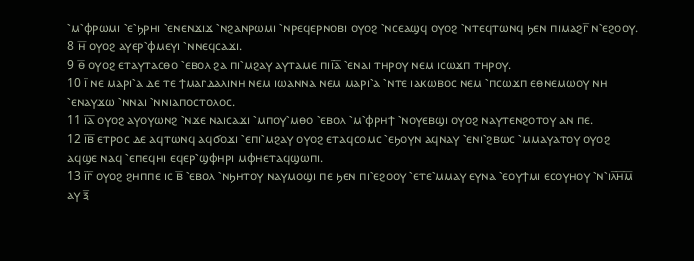⳿ⲙ⳿ⲫⲣⲱⲙⲓ ⳿ⲉ⳿ϧⲣⲏⲓ ⳿ⲉⲛⲉⲛϫⲓϫ ⳿ⲛϩⲁⲛⲣⲱⲙⲓ ⳿ⲛⲣⲉϥⲉⲣⲛⲟⲃⲓ ⲟⲩⲟϩ ⳿ⲛⲥⲉⲁϣϥ ⲟⲩⲟϩ ⳿ⲛⲧⲉϥⲧⲱⲛϥ ϧⲉⲛ ⲡⲓⲙⲁϩⲅ̅ ⲛ⳿ⲉϩⲟⲟⲩ.
8 ⲏ̅ ⲟⲩⲟϩ ⲁⲩⲉⲣ⳿ⲫⲙⲉⲩⲓ ⳿ⲛⲛⲉϥⲥⲁϫⲓ.
9 ⲑ̅ ⲟⲩⲟϩ ⲉⲧⲁⲩⲧⲁⲥⲑⲟ ⳿ⲉⲃⲟⲗ ϩⲁ ⲡⲓ⳿ⲙϩⲁⲩ ⲁⲩⲧⲁⲙⲉ ⲡⲓⲓ̅ⲁ̅ ⳿ⲉⲛⲁⲓ ⲧⲏⲣⲟⲩ ⲛⲉⲙ ⲓⲥⲱϫⲡ ⲧⲏⲣⲟⲩ.
10 ⲓ̅ ⲛⲉ ⲙⲁⲣⲓ⳿ⲁ ⲇⲉ ⲧⲉ ϯⲙⲁⲅⲇⲁⲗⲓⲛⲏ ⲛⲉⲙ ⲓⲱⲁⲛⲛⲁ ⲛⲉⲙ ⲙⲁⲣⲓ⳿ⲁ ⳿ⲛⲧⲉ ⲓⲁⲕⲱⲃⲟⲥ ⲛⲉⲙ ⳿ⲡⲥⲱϫⲡ ⲉⲑⲛⲉⲙⲱⲟⲩ ⲛⲏ ⳿ⲉⲛⲁⲩϫⲱ ⳿ⲛⲛⲁⲓ ⳿ⲛⲛⲓⲁⲡⲟⲥⲧⲟⲗⲟⲥ.
11 ⲓ̅ⲁ̅ ⲟⲩⲟϩ ⲁⲩⲟⲩⲱⲛϩ ⳿ⲛϫⲉ ⲛⲁⲓⲥⲁϫⲓ ⳿ⲙⲡⲟⲩ⳿ⲙⲑⲟ ⳿ⲉⲃⲟⲗ ⳿ⲙ⳿ⲫⲣⲏϯ ⳿ⲛⲟⲩⲉⲃϣⲓ ⲟⲩⲟϩ ⲛⲁⲩⲧⲉⲛϩⲟⲧⲟⲩ ⲁⲛ ⲡⲉ.
12 ⲓ̅ⲃ̅ ⲉⲧⲣⲟⲥ ⲇⲉ ⲁϥⲧⲱⲛϥ ⲁϥϭⲟϫⲓ ⳿ⲉⲡⲓ⳿ⲙϩⲁⲩ ⲟⲩⲟϩ ⲉⲧⲁϥⲥⲟⲙⲥ ⳿ⲉϧⲟⲩⲛ ⲁϥⲛⲁⲩ ⳿ⲉⲛⲓ⳿ϩⲃⲱⲥ ⳿ⲙⲙⲁⲩⲁⲧⲟⲩ ⲟⲩⲟϩ ⲁϥϣⲉ ⲛⲁϥ ⳿ⲉⲡⲉϥⲏⲓ ⲉϥⲉⲣ⳿ϣⲫⲏⲣⲓ ⲙⲫⲏⲉⲧⲁϥϣⲱⲡⲓ.
13 ⲓ̅ⲅ̅ ⲟⲩⲟϩ ϩⲏⲡⲡⲉ ⲓⲥ ⲃ̅ ⳿ⲉⲃⲟⲗ ⳿ⲛϧⲏⲧⲟⲩ ⲛⲁⲩⲙⲟϣⲓ ⲡⲉ ϧⲉⲛ ⲡⲓ⳿ⲉϩⲟⲟⲩ ⳿ⲉⲧⲉ⳿ⲙⲙⲁⲩ ⲉⲩⲛⲁ ⳿ⲉⲟⲩϯⲙⲓ ⲉⲥⲟⲩⲏⲟⲩ ⳿ⲛ⳿ⲓⲗ̅ⲏ̅ⲙ̅ ⲁⲩ ⲝ̅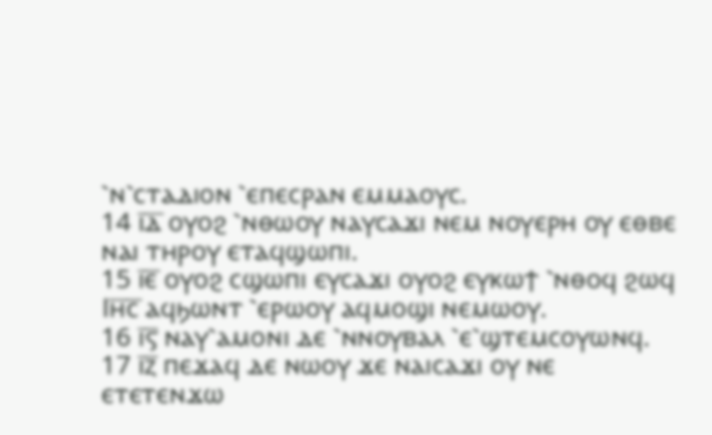⳿ⲛ⳿ⲥⲧⲁⲇⲓⲟⲛ ⳿ⲉⲡⲉⲥⲣⲁⲛ ⲉⲙⲙⲁⲟⲩⲥ.
14 ⲓ̅ⲇ̅ ⲟⲩⲟϩ ⳿ⲛⲑⲱⲟⲩ ⲛⲁⲩⲥⲁϫⲓ ⲛⲉⲙ ⲛⲟⲩⲉⲣⲏ ⲟⲩ ⲉⲑⲃⲉ ⲛⲁⲓ ⲧⲏⲣⲟⲩ ⲉⲧⲁϥϣⲱⲡⲓ.
15 ⲓ̅ⲉ̅ ⲟⲩⲟϩ ⲥϣⲱⲡⲓ ⲉⲩⲥⲁϫⲓ ⲟⲩⲟϩ ⲉⲩⲕⲱϯ ⳿ⲛⲑⲟϥ ϩⲱϥ Ⲓⲏ̅ⲥ̅ ⲁϥϧⲱⲛⲧ ⳿ⲉⲣⲱⲟⲩ ⲁϥⲙⲟϣⲓ ⲛⲉⲙⲱⲟⲩ.
16 ⲓ̅ⲋ̅ ⲛⲁⲩ⳿ⲁⲙⲟⲛⲓ ⲇⲉ ⳿ⲛⲛⲟⲩⲃⲁⲗ ⳿ⲉ⳿ϣⲧⲉⲙⲥⲟⲩⲱⲛϥ.
17 ⲓ̅ⲍ̅ ⲡⲉϫⲁϥ ⲇⲉ ⲛⲱⲟⲩ ϫⲉ ⲛⲁⲓⲥⲁϫⲓ ⲟⲩ ⲛⲉ ⲉⲧⲉⲧⲉⲛϫⲱ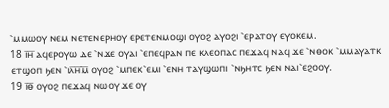⳿ⲙⲙⲱⲟⲩ ⲛⲉⲙ ⲛⲉⲧⲉⲛⲉⲣⲏⲟⲩ ⲉⲣⲉⲧⲉⲛⲙⲟϣⲓ ⲟⲩⲟϩ ⲁⲩⲟϩⲓ ⳿ⲉⲣⲁⲧⲟⲩ ⲉⲩⲟⲕⲉⲙ.
18 ⲓ̅ⲏ̅ ⲁϥⲉⲣⲟⲩⲱ ⲇⲉ ⳿ⲛϫⲉ ⲟⲩⲁⲓ ⳿ⲉⲡⲉϥⲣⲁⲛ ⲡⲉ ⲕⲗⲉⲟⲡⲁⲥ ⲡⲉϫⲁϥ ⲛⲁϥ ϫⲉ ⳿ⲛⲑⲟⲕ ⳿ⲙⲙⲁⲩⲁⲧⲕ ⲉⲧϣⲟⲡ ϧⲉⲛ ⳿ⲓⲗ̅ⲏ̅ⲙ̅ ⲟⲩⲟϩ ⳿ⲙⲡⲉⲕ⳿ⲉⲙⲓ ⳿ⲉⲛⲏ ⲧⲁⲩϣⲱⲡⲓ ⳿ⲛϧⲏⲧⲥ ϧⲉⲛ ⲛⲁⲓ⳿ⲉϩⲟⲟⲩ.
19 ⲓ̅ⲑ̅ ⲟⲩⲟϩ ⲡⲉϫⲁϥ ⲛⲱⲟⲩ ϫⲉ ⲟⲩ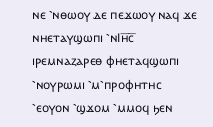ⲛⲉ ⳿ⲛⲑⲱⲟⲩ ⲇⲉ ⲡⲉϫⲱⲟⲩ ⲛⲁϥ ϫⲉ ⲛⲏⲉⲧⲁⲩϣⲱⲡⲓ ⳿ⲛⲒⲏ̅ⲥ̅ ⲓⲣⲉⲙⲛⲁⲍⲁⲣⲉⲑ ⲫⲏⲉⲧⲁϥϣⲱⲡⲓ ⳿ⲛⲟⲩⲣⲱⲙⲓ ⳿ⲙ⳿ⲡⲣⲟⲫⲏⲧⲏⲥ ⳿ⲉⲟⲩⲟⲛ ⳿ϣϫⲟⲙ ⳿ⲙⲙⲟϥ ϧⲉⲛ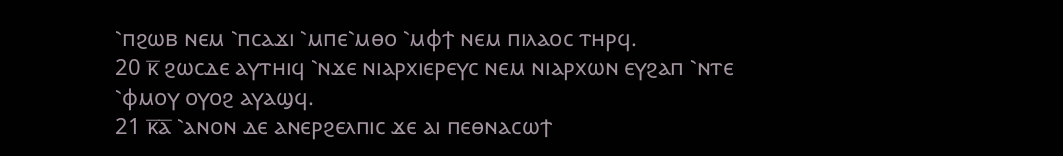⳿ⲡϩⲱⲃ ⲛⲉⲙ ⳿ⲡⲥⲁϫⲓ ⳿ⲙⲡⲉ⳿ⲙⲑⲟ ⳿ⲙⲫϯ ⲛⲉⲙ ⲡⲓⲗⲁⲟⲥ ⲧⲏⲣϥ.
20 ⲕ̅ ϩⲱⲥⲇⲉ ⲁⲩⲧⲏⲓϥ ⳿ⲛϫⲉ ⲛⲓⲁⲣⲭⲓⲉⲣⲉⲩⲥ ⲛⲉⲙ ⲛⲓⲁⲣⲭⲱⲛ ⲉⲩϩⲁⲡ ⳿ⲛⲧⲉ ⳿ⲫⲙⲟⲩ ⲟⲩⲟϩ ⲁⲩⲁϣϥ.
21 ⲕ̅ⲁ̅ ⳿ⲁⲛⲟⲛ ⲇⲉ ⲁⲛⲉⲣϩⲉⲗⲡⲓⲥ ϫⲉ ⲁⲓ ⲡⲉⲑⲛⲁⲥⲱϯ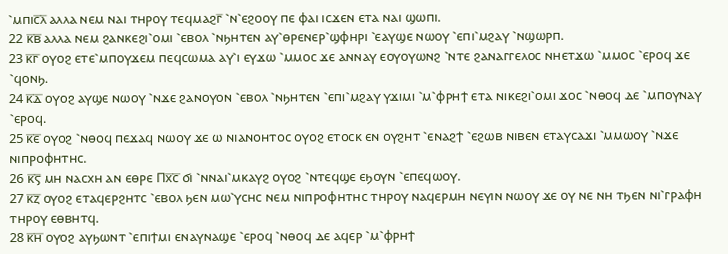⳿ⲙⲡⲓⲥ̅ⲗ̅ ⲁⲗⲗⲁ ⲛⲉⲙ ⲛⲁⲓ ⲧⲏⲣⲟⲩ ⲧⲉϥⲙⲁϩⲅ̅ ⳿ⲛ⳿ⲉϩⲟⲟⲩ ⲡⲉ ⲫⲁⲓ ⲓⲥϫⲉⲛ ⲉⲧⲁ ⲛⲁⲓ ϣⲱⲡⲓ.
22 ⲕ̅ⲃ̅ ⲁⲗⲗⲁ ⲛⲉⲙ ϩⲁⲛⲕⲉϩⲓ⳿ⲟⲙⲓ ⳿ⲉⲃⲟⲗ ⳿ⲛϧⲏⲧⲉⲛ ⲁⲩ⳿ⲑⲣⲉⲛⲉⲣ⳿ϣⲫⲏⲣⲓ ⳿ⲉⲁⲩϣⲉ ⲛⲱⲟⲩ ⳿ⲉⲡⲓ⳿ⲙϩⲁⲩ ⳿ⲛϣⲱⲣⲡ.
23 ⲕ̅ⲅ̅ ⲟⲩⲟϩ ⲉⲧⲉ⳿ⲙⲡⲟⲩϫⲉⲙ ⲡⲉϥⲥⲱⲙⲁ ⲁⲩ⳿ⲓ ⲉⲩϫⲱ ⳿ⲙⲙⲟⲥ ϫⲉ ⲁⲛⲛⲁⲩ ⲉⲟⲩⲟⲩⲱⲛϩ ⳿ⲛⲧⲉ ϩⲁⲛⲁⲅⲅⲉⲗⲟⲥ ⲛⲏⲉⲧϫⲱ ⳿ⲙⲙⲟⲥ ⳿ⲉⲣⲟϥ ϫⲉ ⳿ϥⲟⲛϧ.
24 ⲕ̅ⲇ̅ ⲟⲩⲟϩ ⲁⲩϣⲉ ⲛⲱⲟⲩ ⳿ⲛϫⲉ ϩⲁⲛⲟⲩⲟⲛ ⳿ⲉⲃⲟⲗ ⳿ⲛϧⲏⲧⲉⲛ ⳿ⲉⲡⲓ⳿ⲙϩⲁⲩ ⲩϫⲓⲙⲓ ⳿ⲙ⳿ⲫⲣⲏϯ ⲉⲧⲁ ⲛⲓⲕⲉϩⲓ⳿ⲟⲙⲓ ϫⲟⲥ ⳿ⲛⲑⲟϥ ⲇⲉ ⳿ⲙⲡⲟⲩⲛⲁⲩ ⳿ⲉⲣⲟϥ.
25 ⲕ̅ⲉ̅ ⲟⲩⲟϩ ⳿ⲛⲑⲟϥ ⲡⲉϫⲁϥ ⲛⲱⲟⲩ ϫⲉ ⲱ ⲛⲓⲁⲛⲟⲏⲧⲟⲥ ⲟⲩⲟϩ ⲉⲧⲟⲥⲕ ⲉⲛ ⲟⲩϩⲏⲧ ⳿ⲉⲛⲁϩϯ ⳿ⲉϩⲱⲃ ⲛⲓⲃⲉⲛ ⲉⲧⲁⲩⲥⲁϫⲓ ⳿ⲙⲙⲱⲟⲩ ⳿ⲛϫⲉ ⲛⲓⲡⲣⲟⲫⲏⲧⲏⲥ.
26 ⲕ̅ⲋ̅ ⲙⲏ ⲛⲁⲥⲭⲏ ⲁⲛ ⲉⲑⲣⲉ Ⲡⲭ̅ⲥ̅ ϭⲓ ⳿ⲛⲛⲁⲓ⳿ⲙⲕⲁⲩϩ ⲟⲩⲟϩ ⳿ⲛⲧⲉϥϣⲉ ⲉϧⲟⲩⲛ ⳿ⲉⲡⲉϥⲱⲟⲩ.
27 ⲕ̅ⲍ̅ ⲟⲩⲟϩ ⲉⲧⲁϥⲉⲣϩⲏⲧⲥ ⳿ⲉⲃⲟⲗ ϧⲉⲛ ⲙⲱ⳿ⲩⲥⲏⲥ ⲛⲉⲙ ⲛⲓⲡⲣⲟⲫⲏⲧⲏⲥ ⲧⲏⲣⲟⲩ ⲛⲁϥⲉⲣⲙⲏ ⲛⲉⲩⲓⲛ ⲛⲱⲟⲩ ϫⲉ ⲟⲩ ⲛⲉ ⲛⲏ ⲧϧⲉⲛ ⲛⲓ⳿ⲅⲣⲁⲫⲏ ⲧⲏⲣⲟⲩ ⲉⲑⲃⲏⲧϥ.
28 ⲕ̅ⲏ̅ ⲟⲩⲟϩ ⲁⲩϧⲱⲛⲧ ⳿ⲉⲡⲓϯⲙⲓ ⲉⲛⲁⲩⲛⲁϣⲉ ⳿ⲉⲣⲟϥ ⳿ⲛⲑⲟϥ ⲇⲉ ⲁϥⲉⲣ ⳿ⲙ⳿ⲫⲣⲏϯ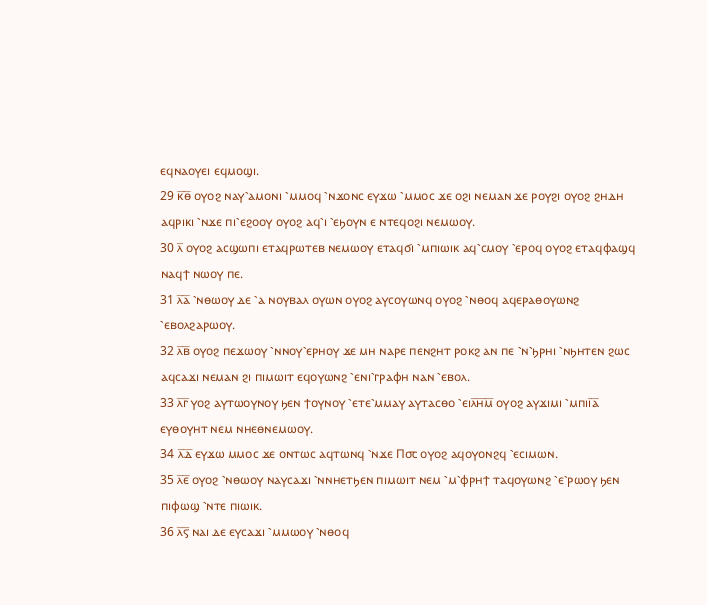ⲉϥⲛⲁⲟⲩⲉⲓ ⲉϥⲙⲟϣⲓ.
29 ⲕ̅ⲑ̅ ⲟⲩⲟϩ ⲛⲁⲩ⳿ⲁⲙⲟⲛⲓ ⳿ⲙⲙⲟϥ ⳿ⲛϫⲟⲛⲥ ⲉⲩϫⲱ ⳿ⲙⲙⲟⲥ ϫⲉ ⲟϩⲓ ⲛⲉⲙⲁⲛ ϫⲉ ⲣⲟⲩϩⲓ ⲟⲩⲟϩ ϩⲏⲇⲏ ⲁϥⲣⲓⲕⲓ ⳿ⲛϫⲉ ⲡⲓ⳿ⲉϩⲟⲟⲩ ⲟⲩⲟϩ ⲁϥ⳿ⲓ ⳿ⲉϧⲟⲩⲛ ⲉ ⲛⲧⲉϥⲟϩⲓ ⲛⲉⲙⲱⲟⲩ.
30 ⲗ̅ ⲟⲩⲟϩ ⲁⲥϣⲱⲡⲓ ⲉⲧⲁϥⲣⲱⲧⲉⲃ ⲛⲉⲙⲱⲟⲩ ⲉⲧⲁϥϭⲓ ⳿ⲙⲡⲓⲱⲓⲕ ⲁϥ⳿ⲥⲙⲟⲩ ⳿ⲉⲣⲟϥ ⲟⲩⲟϩ ⲉⲧⲁϥⲫⲁϣϥ ⲛⲁϥϯ ⲛⲱⲟⲩ ⲡⲉ.
31 ⲗ̅ⲁ̅ ⳿ⲛⲑⲱⲟⲩ ⲇⲉ ⳿ⲁ ⲛⲟⲩⲃⲁⲗ ⲟⲩⲱⲛ ⲟⲩⲟϩ ⲁⲩⲥⲟⲩⲱⲛϥ ⲟⲩⲟϩ ⳿ⲛⲑⲟϥ ⲁϥⲉⲣⲁⲑⲟⲩⲱⲛϩ ⳿ⲉⲃⲟⲗϩⲁⲣⲱⲟⲩ.
32 ⲗ̅ⲃ̅ ⲟⲩⲟϩ ⲡⲉϫⲱⲟⲩ ⳿ⲛⲛⲟⲩ⳿ⲉⲣⲏⲟⲩ ϫⲉ ⲙⲏ ⲛⲁⲣⲉ ⲡⲉⲛϩⲏⲧ ⲣⲟⲕϩ ⲁⲛ ⲡⲉ ⳿ⲛ⳿ϧⲣⲏⲓ ⳿ⲛϧⲏⲧⲉⲛ ϩⲱⲥ ⲁϥⲥⲁϫⲓ ⲛⲉⲙⲁⲛ ϩⲓ ⲡⲓⲙⲱⲓⲧ ⲉϥⲟⲩⲱⲛϩ ⳿ⲉⲛⲓ⳿ⲅⲣⲁⲫⲏ ⲛⲁⲛ ⳿ⲉⲃⲟⲗ.
33 ⲗ̅ⲅ̅ ⲩⲟϩ ⲁⲩⲧⲱⲟⲩⲛⲟⲩ ϧⲉⲛ ϯⲟⲩⲛⲟⲩ ⳿ⲉⲧⲉ⳿ⲙⲙⲁⲩ ⲁⲩⲧⲁⲥⲑⲟ ⳿ⲉⲓⲗ̅ⲏ̅ⲙ̅ ⲟⲩⲟϩ ⲁⲩϫⲓⲙⲓ ⳿ⲙⲡⲓⲓ̅ⲁ̅ ⲉⲩⲑⲟⲩⲏⲧ ⲛⲉⲙ ⲛⲏⲉⲑⲛⲉⲙⲱⲟⲩ.
34 ⲗ̅ⲇ̅ ⲉⲩϫⲱ ⲙⲙⲟⲥ ϫⲉ ⲟⲛⲧⲱⲥ ⲁϥⲧⲱⲛϥ ⳿ⲛϫⲉ Ⲡ⳪ ⲟⲩⲟϩ ⲁϥⲟⲩⲟⲛϩϥ ⳿ⲉⲥⲓⲙⲱⲛ.
35 ⲗ̅ⲉ̅ ⲟⲩⲟϩ ⳿ⲛⲑⲱⲟⲩ ⲛⲁⲩⲥⲁϫⲓ ⳿ⲛⲛⲏⲉⲧϧⲉⲛ ⲡⲓⲙⲱⲓⲧ ⲛⲉⲙ ⳿ⲙ⳿ⲫⲣⲏϯ ⲧⲁϥⲟⲩⲱⲛϩ ⳿ⲉ⳿ⲣⲱⲟⲩ ϧⲉⲛ ⲡⲓⲫⲱϣ ⳿ⲛⲧⲉ ⲡⲓⲱⲓⲕ.
36 ⲗ̅ⲋ̅ ⲛⲁⲓ ⲇⲉ ⲉⲩⲥⲁϫⲓ ⳿ⲙⲙⲱⲟⲩ ⳿ⲛⲑⲟϥ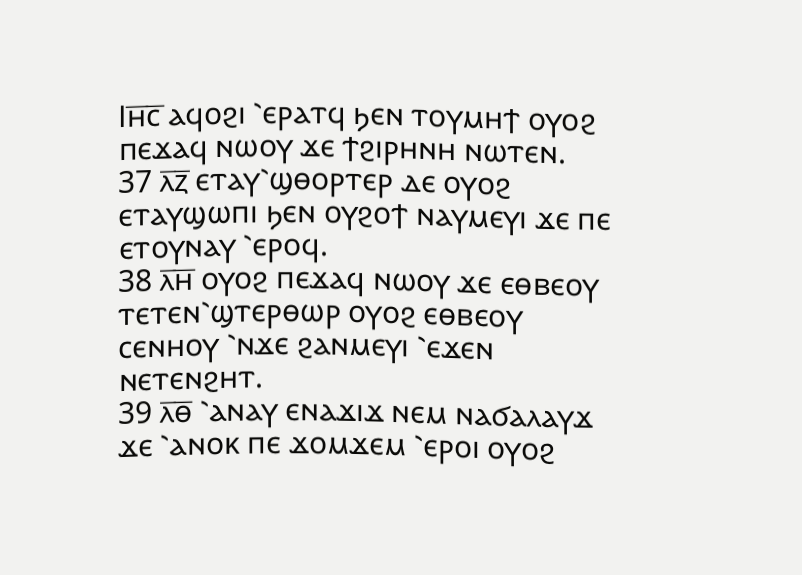Ⲓⲏ̅ⲥ̅ ⲁϥⲟϩⲓ ⳿ⲉⲣⲁⲧϥ ϧⲉⲛ ⲧⲟⲩⲙⲏϯ ⲟⲩⲟϩ ⲡⲉϫⲁϥ ⲛⲱⲟⲩ ϫⲉ ϯϩⲓⲣⲏⲛⲏ ⲛⲱⲧⲉⲛ.
37 ⲗ̅ⲍ̅ ⲉⲧⲁⲩ⳿ϣⲑⲟⲣⲧⲉⲣ ⲇⲉ ⲟⲩⲟϩ ⲉⲧⲁⲩϣⲱⲡⲓ ϧⲉⲛ ⲟⲩϩⲟϯ ⲛⲁⲩⲙⲉⲩⲓ ϫⲉ ⲡⲉ ⲉⲧⲟⲩⲛⲁⲩ ⳿ⲉⲣⲟϥ.
38 ⲗ̅ⲏ̅ ⲟⲩⲟϩ ⲡⲉϫⲁϥ ⲛⲱⲟⲩ ϫⲉ ⲉⲑⲃⲉⲟⲩ ⲧⲉⲧⲉⲛ⳿ϣⲧⲉⲣⲑⲱⲣ ⲟⲩⲟϩ ⲉⲑⲃⲉⲟⲩ ⲥⲉⲛⲏⲟⲩ ⳿ⲛϫⲉ ϩⲁⲛⲙⲉⲩⲓ ⳿ⲉϫⲉⲛ ⲛⲉⲧⲉⲛϩⲏⲧ.
39 ⲗ̅ⲑ̅ ⳿ⲁⲛⲁⲩ ⲉⲛⲁϫⲓϫ ⲛⲉⲙ ⲛⲁϭⲁⲗⲁⲩϫ ϫⲉ ⳿ⲁⲛⲟⲕ ⲡⲉ ϫⲟⲙϫⲉⲙ ⳿ⲉⲣⲟⲓ ⲟⲩⲟϩ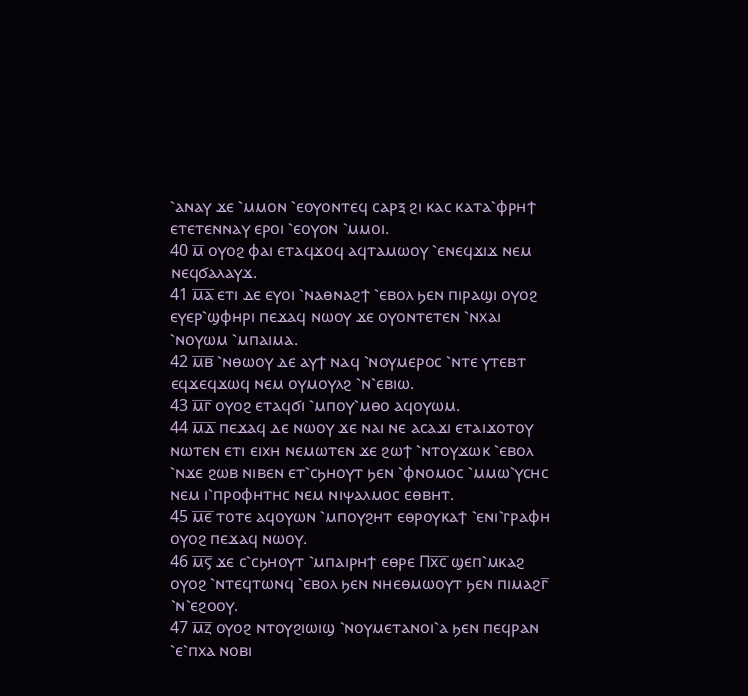⳿ⲁⲛⲁⲩ ϫⲉ ⳿ⲙⲙⲟⲛ ⳿ⲉⲟⲩⲟⲛⲧⲉϥ ⲥⲁⲣⲝ ϩⲓ ⲕⲁⲥ ⲕⲁⲧⲁ⳿ⲫⲣⲏϯ ⲉⲧⲉⲧⲉⲛⲛⲁⲩ ⲉⲣⲟⲓ ⳿ⲉⲟⲩⲟⲛ ⳿ⲙⲙⲟⲓ.
40 ⲙ̅ ⲟⲩⲟϩ ⲫⲁⲓ ⲉⲧⲁϥϫⲟϥ ⲁϥⲧⲁⲙⲱⲟⲩ ⳿ⲉⲛⲉϥϫⲓϫ ⲛⲉⲙ ⲛⲉϥϭⲁⲗⲁⲩϫ.
41 ⲙ̅ⲁ̅ ⲉⲧⲓ ⲇⲉ ⲉⲩⲟⲓ ⳿ⲛⲁⲑⲛⲁϩϯ ⳿ⲉⲃⲟⲗ ϧⲉⲛ ⲡⲓⲣⲁϣⲓ ⲟⲩⲟϩ ⲉⲩⲉⲣ⳿ϣⲫⲏⲣⲓ ⲡⲉϫⲁϥ ⲛⲱⲟⲩ ϫⲉ ⲟⲩⲟⲛⲧⲉⲧⲉⲛ ⳿ⲛⲭⲁⲓ ⳿ⲛⲟⲩⲱⲙ ⳿ⲙⲡⲁⲓⲙⲁ.
42 ⲙ̅ⲃ̅ ⳿ⲛⲑⲱⲟⲩ ⲇⲉ ⲁⲩϯ ⲛⲁϥ ⳿ⲛⲟⲩⲙⲉⲣⲟⲥ ⳿ⲛⲧⲉ ⲩⲧⲉⲃⲧ ⲉϥϫⲉϥϫⲱϥ ⲛⲉⲙ ⲟⲩⲙⲟⲩⲗϩ ⳿ⲛ⳿ⲉⲃⲓⲱ.
43 ⲙ̅ⲅ̅ ⲟⲩⲟϩ ⲉⲧⲁϥϭⲓ ⳿ⲙⲡⲟⲩ⳿ⲙⲑⲟ ⲁϥⲟⲩⲱⲙ.
44 ⲙ̅ⲇ̅ ⲡⲉϫⲁϥ ⲇⲉ ⲛⲱⲟⲩ ϫⲉ ⲛⲁⲓ ⲛⲉ ⲁⲥⲁϫⲓ ⲉⲧⲁⲓϫⲟⲧⲟⲩ ⲛⲱⲧⲉⲛ ⲉⲧⲓ ⲉⲓⲭⲏ ⲛⲉⲙⲱⲧⲉⲛ ϫⲉ ϩⲱϯ ⳿ⲛⲧⲟⲩϫⲱⲕ ⳿ⲉⲃⲟⲗ ⳿ⲛϫⲉ ϩⲱⲃ ⲛⲓⲃⲉⲛ ⲉⲧ⳿ⲥϧⲏⲟⲩⲧ ϧⲉⲛ ⳿ⲫⲛⲟⲙⲟⲥ ⳿ⲙⲙⲱ⳿ⲩⲥⲏⲥ ⲛⲉⲙ ⲓ⳿ⲡⲣⲟⲫⲏⲧⲏⲥ ⲛⲉⲙ ⲛⲓⲯⲁⲗⲙⲟⲥ ⲉⲑⲃⲏⲧ.
45 ⲙ̅ⲉ̅ ⲧⲟⲧⲉ ⲁϥⲟⲩⲱⲛ ⳿ⲙⲡⲟⲩϩⲏⲧ ⲉⲑⲣⲟⲩⲕⲁϯ ⳿ⲉⲛⲓ⳿ⲅⲣⲁⲫⲏ ⲟⲩⲟϩ ⲡⲉϫⲁϥ ⲛⲱⲟⲩ.
46 ⲙ̅ⲋ̅ ϫⲉ ⲥ⳿ⲥϧⲏⲟⲩⲧ ⳿ⲙⲡⲁⲓⲣⲏϯ ⲉⲑⲣⲉ Ⲡⲭ̅ⲥ̅ ϣⲉⲡ⳿ⲙⲕⲁϩ ⲟⲩⲟϩ ⳿ⲛⲧⲉϥⲧⲱⲛϥ ⳿ⲉⲃⲟⲗ ϧⲉⲛ ⲛⲏⲉⲑⲙⲱⲟⲩⲧ ϧⲉⲛ ⲡⲓⲙⲁϩⲅ̅ ⳿ⲛ⳿ⲉϩⲟⲟⲩ.
47 ⲙ̅ⲍ̅ ⲟⲩⲟϩ ⲛⲧⲟⲩϩⲓⲱⲓϣ ⳿ⲛⲟⲩⲙⲉⲧⲁⲛⲟⲓ⳿ⲁ ϧⲉⲛ ⲡⲉϥⲣⲁⲛ ⳿ⲉ⳿ⲡⲭⲁ ⲛⲟⲃⲓ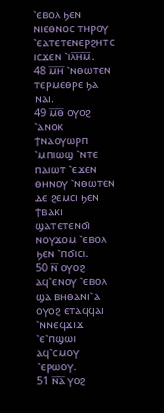⳿ⲉⲃⲟⲗ ϧⲉⲛ ⲛⲓⲉⲑⲛⲟⲥ ⲧⲏⲣⲟⲩ ⳿ⲉⲁⲧⲉⲧⲉⲛⲉⲣϩⲏⲧⲥ ⲓⲥϫⲉⲛ ⳿ⲓⲗ̅ⲏ̅ⲙ̅.
48 ⲙ̅ⲏ̅ ⳿ⲛⲑⲱⲧⲉⲛ ⲧⲉⲣⲙⲉⲑⲣⲉ ϧⲁ ⲛⲁⲓ.
49 ⲙ̅ⲑ̅ ⲟⲩⲟϩ ⳿ⲁⲛⲟⲕ ϯⲛⲁⲟⲩⲱⲣⲡ ⳿ⲙⲡⲓⲱϣ ⳿ⲛⲧⲉ ⲡⲁⲓⲱⲧ ⳿ⲉϫⲉⲛ ⲑⲏⲛⲟⲩ ⳿ⲛⲑⲱⲧⲉⲛ ⲇⲉ ϩⲉⲙⲥⲓ ϧⲉⲛ ϯⲃⲁⲕⲓ ϣⲁⲧⲉⲧⲉⲛϭⲓ ⲛⲟⲩϫⲟⲙ ⳿ⲉⲃⲟⲗ ϧⲉⲛ ⳿ⲡϭⲓⲥⲓ.
50 ⲛ̅ ⲟⲩⲟϩ ⲁϥ⳿ⲉⲛⲟⲩ ⳿ⲉⲃⲟⲗ ϣⲁ ⲃⲏⲑⲁⲛⲓ⳿ⲁ ⲟⲩⲟϩ ⲉⲧⲁϥϥⲁⲓ ⳿ⲛⲛⲉϥϫⲓϫ ⳿ⲉ⳿ⲡϣⲱⲓ ⲁϥ⳿ⲥⲙⲟⲩ ⳿ⲉⲣⲱⲟⲩ.
51 ⲛ̅ⲁ̅ ⲩⲟϩ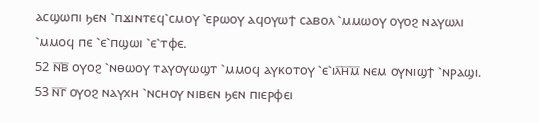ⲁⲥϣⲱⲡⲓ ϧⲉⲛ ⳿ⲡϫⲓⲛⲧⲉϥ⳿ⲥⲙⲟⲩ ⳿ⲉⲣⲱⲟⲩ ⲁϥⲟⲩⲱϯ ⲥⲁⲃⲟⲗ ⳿ⲙⲙⲱⲟⲩ ⲟⲩⲟϩ ⲛⲁⲩⲱⲗⲓ ⳿ⲙⲙⲟϥ ⲡⲉ ⳿ⲉ⳿ⲡϣⲱⲓ ⳿ⲉ⳿ⲧⲫⲉ.
52 ⲛ̅ⲃ̅ ⲟⲩⲟϩ ⳿ⲛⲑⲱⲟⲩ ⲧⲁⲩⲟⲩⲱϣⲧ ⳿ⲙⲙⲟϥ ⲁⲩⲕⲟⲧⲟⲩ ⳿ⲉ⳿ⲓⲗ̅ⲏ̅ⲙ̅ ⲛⲉⲙ ⲟⲩⲛⲓϣϯ ⳿ⲛⲣⲁϣⲓ.
53 ⲛ̅ⲅ̅ ⲟⲩⲟϩ ⲛⲁⲩⲭⲏ ⳿ⲛⲥⲏⲟⲩ ⲛⲓⲃⲉⲛ ϧⲉⲛ ⲡⲓⲉⲣⲫⲉⲓ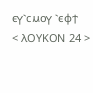ⲉⲩ⳿ⲥⲙⲟⲩ ⳿ⲉⲫϯ
< ⲖⲞⲨⲔⲞⲚ 24 >